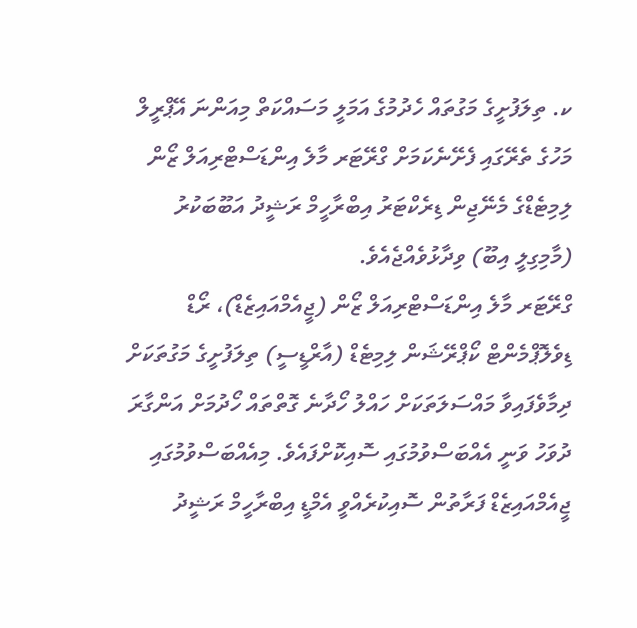ކ. ތިލަފުށީގެ މަގުތައް ހެދުމުގެ އަމަލީ މަސައްކަތް މިއަންނަ އޭޕްރީލް މަހުގެ ތެރޭގައި ފެށޭނެކަމަށް ގްރޭޓަރ މާލެ އިންޑަސްޓްރިއަލް ޒޯން ލިމިޓެޑްގެ މެނޭޖިން ޑިރެކްޓަރު އިބްރާހީމް ރަޝީދު އަބޫބަކުރު (މާމިގިލީ އިބޫ) ވިދާޅުވެއްޖެއެވެ.
ގްރޭޓަރ މާލެ އިންޑަސްޓްރިއަލް ޒޯން (ޖީއެމްއައިޒެޑް)، ރޯޑް ޑިވެލޮޕްމެންޓް ކޯޕްރޭޝަން ލިމިޓެޑް (އާރްޑީސީ) ތިލަފުށީގެ މަގުތަކަށް ދިމާވެފައިވާ މައްސަލަތަކަށް ހައްލު ހޯދާނެ ގޮތްތައް ހޯދުމަށް އަންގާރަ ދުވަހު ވަނީ އެއްބަސްވުމުގައި ސޮއިކޮށްފައެވެ. މިއެއްބަސްވުމުގައި ޖީއެމްއައިޒެޑް ފަރާތުން ސޮއިކުރެއްވީ އެމްޑީ އިބްރާހީމް ރަޝީދު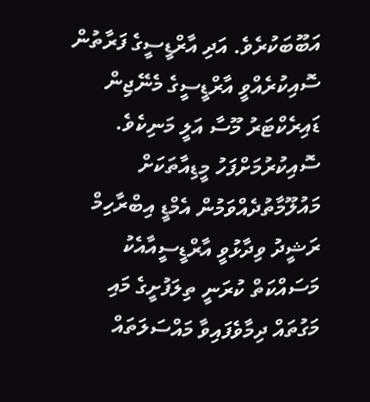އަބޫބަކުރެވެ. އަދި އާރްޑީސީގެ ފަރާތުން ސޮއިކުރެއްވީ އާރްޑީސީގެ މެނޭޖިން ޑައިރެކްޓަރު މޫސާ އަލީ މަނިކެވެ.
ސޮއިކުރުމަށްފަހު މީޑިއާތަކަށް މައުލޫމާތުދެއްވަމުން އެމްޑީ އިބްރާހިމް ރަޝީދު ވިދާޅުވީ އާރްޑީސީއާއެކު މަސައްކަތް ކުރަނީ ތިލަފުށީގެ މައި މަގުތައް ދިމާވެފައިވާ މައްސަލަތައް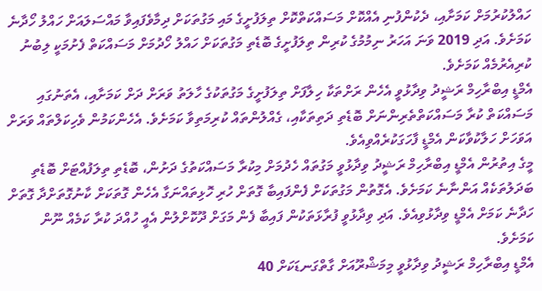ހައްލުކުރުމަށް ކަމަށާއި، ދެކުންފުނި އެއްކޮށް މަސައްކަތްކޮށް ތިލަފުށީގެ މައި މަގުތަކަށް ދިމާވެފައިވާ މައްސަލައަށް ހައްލު ހޯދާނެ ކަމަށެވެ. އަދި 2019 ވަނަ އަހަރު ނިމުމުގެ ކުރިން ތިލަފުށީގެ ބޮޑެތި މަގުތަކަށް ހައްލު ހޯދުމަށް މަސައްކަތް ފެށުމަކީ ލިބުނު ކުރިއެރުމެއް ކަމަށެވެ.
އެމްޑީ އިބްރާހިމް ރަޝީދު ވިދާޅުވީ އެހެން ރަށްތަކާ ހިލާފަށް ތިލަފުށީގެ މަގުތަކުގެ ހާލަތު ވަރަށް ދަށް ކަމަށާއި، އެތަނުގައި މަސައްކަތް ކުރާ މަސައްކަތްތެރިންނަށް ބޮޑެތި ދަތިތަކާއި، ގެއްލުންތައް ކުރިމަތިވާ ކަމަށެވެ. އެހެންކަމުން ވެހިކަލްތައް ވަރަށް އަވަހަށް ހަލާކުވާކަން އެމްޑީ ފާހަގަކުރެއްވިއެވެ.
މީގެ އިތުރުން އެމްޑީ އިބްރާހިމް ރަޝީދު ވިދާޅުވީ މަގުތައް ހެދުމަށް މިކުރާ މަސައްކަތުގެ ދަށުން، ބޮޑެތި ތިލަފުއްޓަށް ބޮޑެތި ބަދަލުތަކެއް އަންނާނެ ކަމަށެވެ. އެގޮތުން މަގުތަކަށް ފެންފައިބާ ގޮތަށް ހުރި ހޮޅިތައްނަގާ އެހެން ގޮތަކަށް ކާނުގޮތަށްދާ ގޮތަށް ހަދާނެ ކަމަށް އެމްޑީ ވިދާޅުވިއެވެ. އަދި ވިދާޅުވީ ފުރާޅަތަކުން ފައިބާ ފެން މަގަށް ދޫކޮށްލުން އެއީ ހުއްދަ ކުރާ ކަމެއް ނޫން ކަމަށެވެ.
އެމްޑީ އިބްރާހިމް ރަޝީދު ވިދާޅުވީ މިމަޝްރޫއަށް ގާތްގަނޑަކަށް 40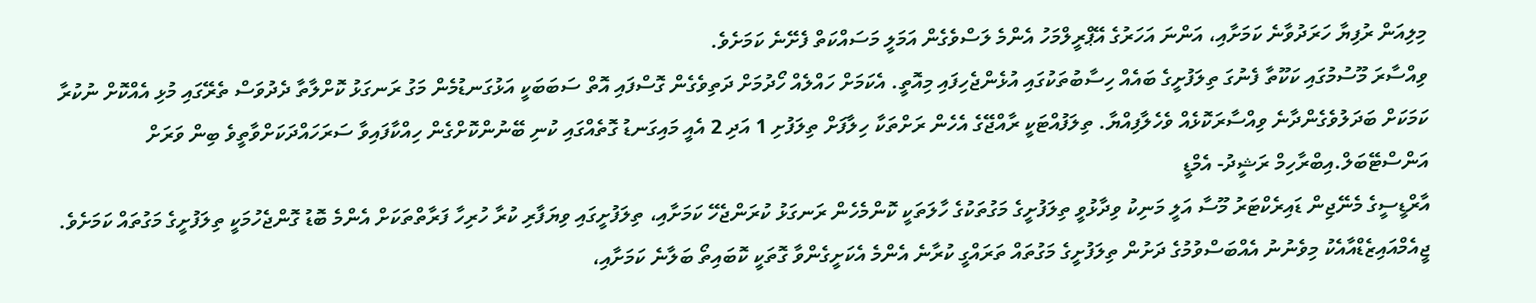މިލިއަން ރުފިޔާ ހަރަދުވާނެ ކަމަށާއި، އަންނަ އަހަރުގެ އޭޕްރީލްމަހު އެންމެ ލަސްވެގެން އަމަލީ މަސައްކަތް ފެށޭނެ ކަމަށެވެ.
ވިއްސާރަ މޫސުމުގައި ކަކޫތާ ފެނުގަ ތިލަފުށީގެ ބައެއް ހިސާބުތަކުގައި އުޅެންޖެހިފައި މިއޮތީ. އެކަމަށް ހައްލެއް ހޯދުމަށް ދަތިވެގެން ގޮސްފައި އޮތް ސަބަބަކީ އަޅުގަނޑުމެން މަގު ރަނގަޅު ކޮށްލާތާ ދެދުވަސް ތެރޭގައި މުޅި އެއްކޮށް ނުކުރާ ކަމަކަށް ބަދަލުވެގެންދާނެ ވިއްސާރަކޮޅެއް ވެހެލާފިއްޔާ. ތިލަފުއްޓަކީ ރާއްޖޭގެ އެހެން ރަށްތަކާ ހިލާފަށް ތިލަފުށި 1 އަދި 2 އެއީ މައިގަނޑު ގޮތެއްގައި ކުނި ބޭނުންކޮށްގެން ހިއްކާފައިވާ ސަރަހައްދަކަށްވާތީވެ ބިން ވަރަށް އަންސްޓޭބަލް.އިބްރާހިމް ރަޝީދު- އެމްޑީ
އާރްޑީސީގެ މެނޭޖިން ޑައިރެކްޓަރު މޫސާ އަލީ މަނިކު ވިދާޅުވީ ތިލަފުށީގެ މަގުތަކުގެ ހާލަތަކީ ކޮންމެހެން ރަނގަޅު ކުރަންޖެހޭ ކަމަށާއި، ތިލަފުށީގައި ވިޔަފާރި ކުރާ ހުރިހާ ފަރާތްތަކަށް އެންމެ ބޮޑު ގޮންޖެހުމަކީ ތިލަފުށީގެ މަގުތައް ކަމަށެވެ.
ޖީއެމްއައިޒެޑްއާއެކު މިވެނުނު އެއްބަސްވުމުގެ ދަށުން ތިލަފުށީގެ މަގުތައް ތަރައްގީ ކުރާނެ އެންމެ އެކަށީގެންވާ ގޮތަކީ ކޮބައިތޯ ބަލާނެ ކަމަށާއި،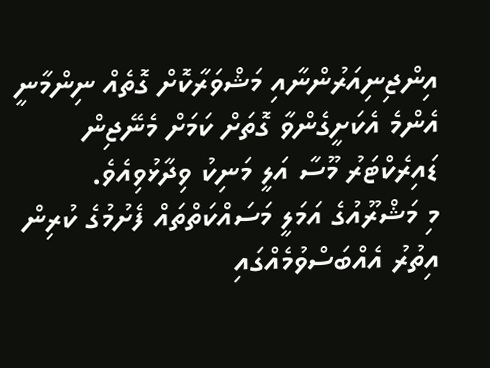އިންޖިނިއަރުންނާއި މަޝްވަރާކޮށް ގޮތެއް ނިންމާނީ އެންމެ އެކަށީގެންވާ ގޮތަށް ކަމަށް މެނޭޖިން ޑައިރެކްޓަރު މޫސާ އަލީ މަނިކު ވިދާޅުވިއެވެ.
މި މަޝްރޫއުގެ އަމަލީ މަސައްކަތްތައް ފެށުމުގެ ކުރިން އިތުރު އެއްބަސްވުމެއްގައި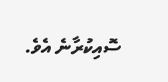ސޮއިކުރާނެ އެވެ.